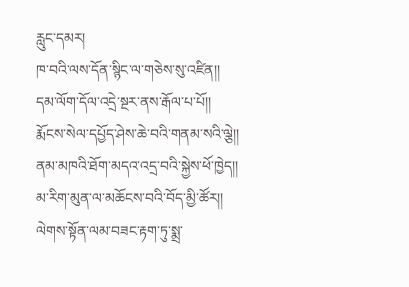རླུང་དམར།
ཁ་བའི་ལས་དོན་སྙིང་ལ་གཅེས་སུ་འཛིན།།
དམ་ལོག་དོལ་འདྲེ་སྔར་ནས་རྒོལ་པ་པོ།།
རྨོངས་སེལ་དཔྱོད་ཤེས་ཆེ་བའི་གནམ་སའི་ལྕེ།།
ནམ་མཁའི་ཐོག་མདའ་འདྲ་བའི་སྐྱེས་ཕོ་ཁྱེད།།
མ་རིག་མུན་ལ་མཆོངས་བའི་བོད་མྱི་ཚོར།།
ལེགས་སྟོན་ལམ་བཟང་རྟག་ཏུ་སྨྲ་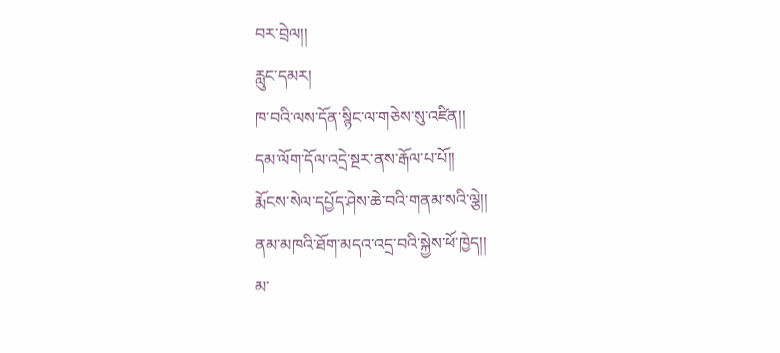བར་བྲེལ།།
རླུང་དམར།
ཁ་བའི་ལས་དོན་སྙིང་ལ་གཅེས་སུ་འཛིན།།
དམ་ལོག་དོལ་འདྲེ་སྔར་ནས་རྒོལ་པ་པོ།།
རྨོངས་སེལ་དཔྱོད་ཤེས་ཆེ་བའི་གནམ་སའི་ལྕེ།།
ནམ་མཁའི་ཐོག་མདའ་འདྲ་བའི་སྐྱེས་ཕོ་ཁྱེད།།
མ་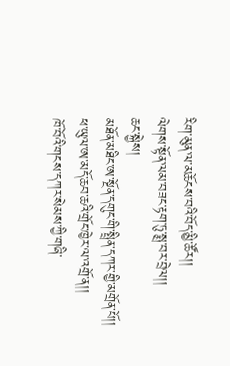རིག་མུན་ལ་མཆོངས་བའི་བོད་མྱི་ཚོར།།
ལེགས་སྟོན་ལམ་བཟང་རྟག་ཏུ་སྨྲ་བར་བྲེལ།།
ཆང་སྐྱེས།
མཐོན་མཐིང་ཨ་སྔོན་དགུང་གི་སྤྲིན་དཀར་གྱི་མགྲོན་པོ།།
ཕ་ཡུལ་ཨ་མདོ་ཆབ་ཆའི་གྲོང་ཁྱེར་ལ་འགྲོ་ན།།
ཁོ་བོའི་གངས་དཀར་སེམས་ཀྱི་གཞི་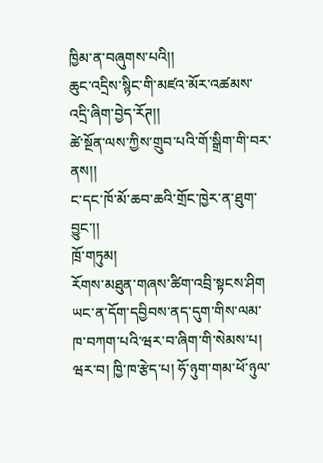ཁྱིམ་ན་བཞུགས་པའི།།
ཆུང་འདྲིས་སྙིང་གི་མཛའ་མོར་འཚམས་འདྲི་ཞིག་བྱེད་རོཊ།།
ཚེ་སྔོན་ལས་ཀྱིས་གྲུབ་པའི་གོ་སྒྲིག་གི་བར་ནས།།
ང་དང་ཁོ་མོ་ཆབ་ཆའི་གྲོང་ཁྱེར་ན་ཐུག་བྱུང་།།
ཁྲོ་གཏུམ།
རོགས་མཐུན་གཞས་ཚིག་འབྲི་སྟངས་ཤིག ཡང་ན་དོག་དབྱིབས་ནད་དུག་གིས་ལམ་ཁ་བཀག་པའི་ཝར་བ་ཞིག་གི་སེམས་པ། ཝར་བ། ཁྱི་ཁ་རྩེད་པ། ཧོ་ཉུག་གམ་ཕོ་ཉུལ་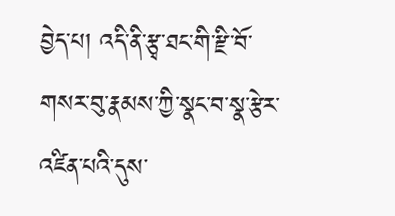བྱེད་པ། འདི་ནི་རྩྭ་ཐང་གི་རྫི་བོ་གསར་བུ་རྣམས་ཀྱི་སྣང་བ་སྣ་རྩེར་འཛིན་པའི་དུས་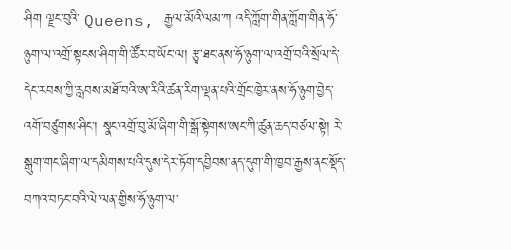ཤིག ལྗང་བུའི་ Queens, རྒྱལ་མོའི་ལམ་ཀ འདི་ཀློག་གིན་ཀློག་གིན་ཧོ་ཉུག་ལ་འགྲོ་སྟངས་ཤིག་གི་ཚོར་བ་ཡོང་ལ། རྩྭ་ཐང་ནས་ཧོ་ཉུག་ལ་འགྲོ་བའི་སྲོལ་དེ་དེང་རབས་ཀྱི་རླབས་མཐོ་བའི་ཨ་རིའི་ཚན་རིག་ལྡན་པའི་གྲོང་ཁྱེར་ནས་ཧོ་ཉུག་བྱེད་འགོ་བཙུགས་ཤིང་། སྣང་འགྲོ་བུ་མོ་ཞིག་གི་སྒོ་སྟེགས་ཨང་ཀི་ཚུན་ཆད་བཙལ་སྟེ། རེ་སྒུག་གང་ཞིག་ལ་དམིགས་པའི་དུས་དེར་ཏོག་དབྱིབས་ནད་དུག་གི་ཁྱབ་རྒྱས་ནང་སྡོད་བཀའ་བཏང་བའི་ལེ་ལན་གྱིས་ཧོ་ཉུག་ལ་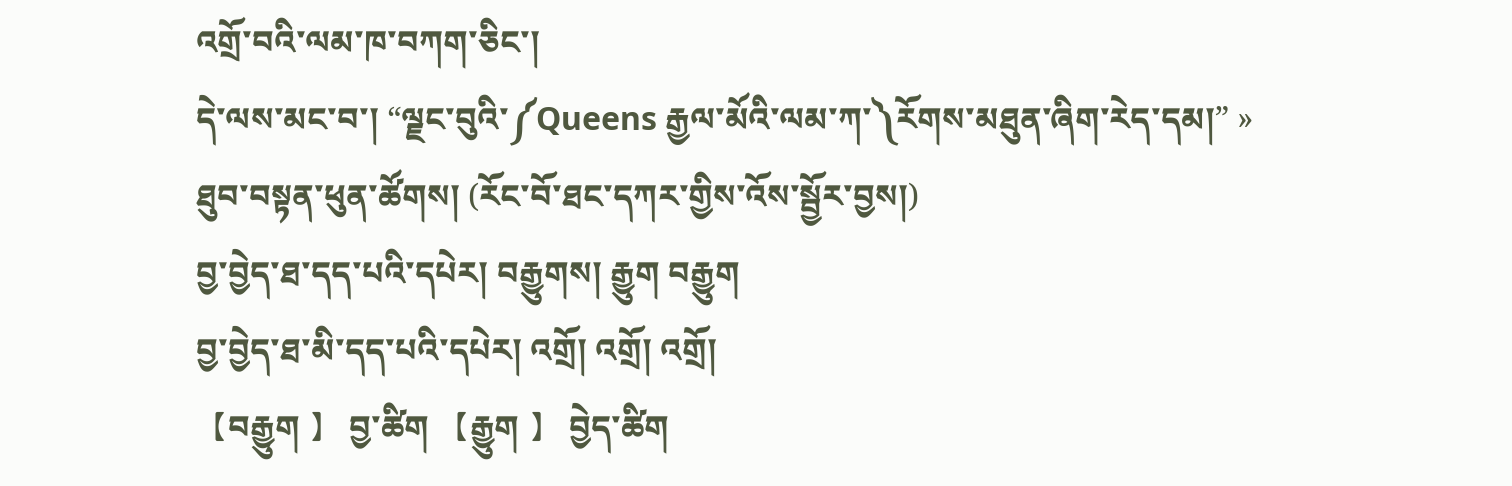འགྲོ་བའི་ལམ་ཁ་བཀག་ཅིང་།
དེ་ལས་མང་བ་། “ལྗང་བུའི་༼Queens རྒྱལ་མོའི་ལམ་ཀ་༽རོགས་མཐུན་ཞིག་རེད་དམ།” »
ཐུབ་བསྟན་ཕུན་ཚོགས། (རོང་བོ་ཐང་དཀར་གྱིས་འོས་སྦྱོར་བྱས།)
བྱ་བྱེད་ཐ་དད་པའི་དཔེར། བརྒྱུགས། རྒྱུག བརྒྱུག
བྱ་བྱེད་ཐ་མི་དད་པའི་དཔེར། འགྲོ། འགྲོ། འགྲོ།
【བརྒྱུག 】 བྱ་ཚིག 【རྒྱུག 】 བྱེད་ཚིག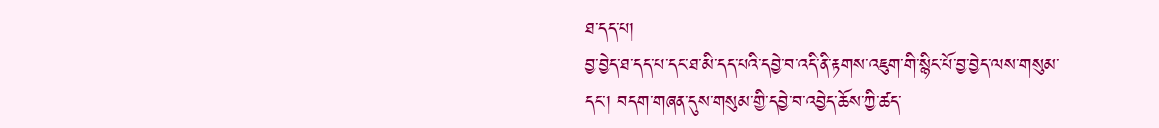ཐ་དད་པ།
བྱ་བྱེད་ཐ་དད་པ་དང་ཐ་མི་དད་པའི་དབྱེ་བ་འདི་ནི་རྟགས་འཇུག་གི་སྙིང་པོ་བྱ་བྱེད་ལས་གསུམ་དང་། བདག་གཞན་དུས་གསུམ་གྱི་དབྱེ་བ་འབྱེད་ཆོས་ཀྱི་ཚད་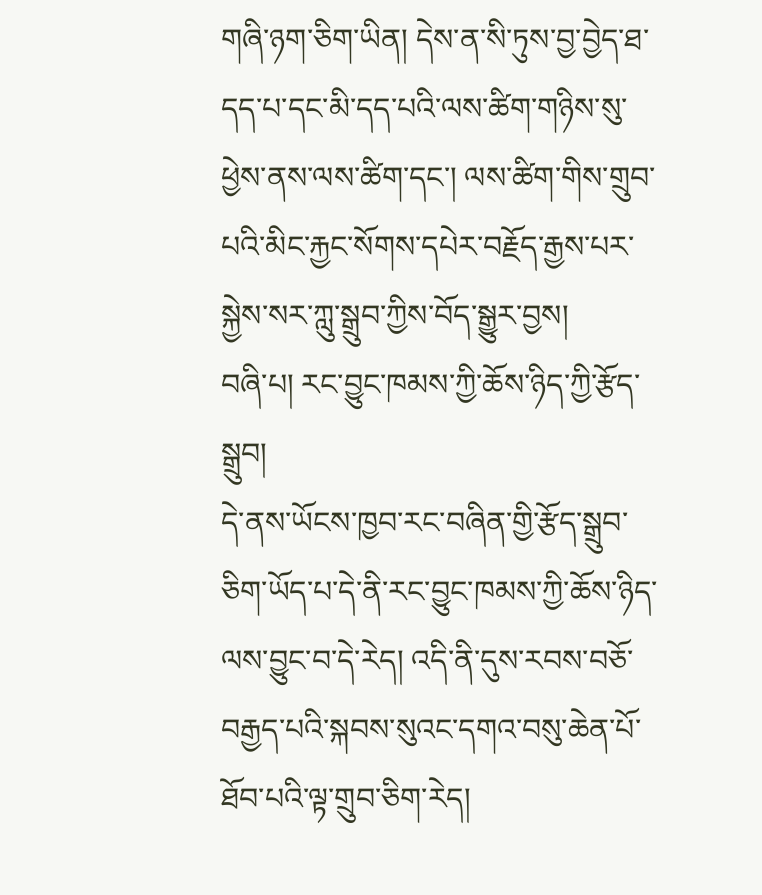གཞི་ཉག་ཅིག་ཡིན། དེས་ན་སི་ཏུས་བྱ་བྱེད་ཐ་དད་པ་དང་མི་དད་པའི་ལས་ཚིག་གཉིས་སུ་ཕྱེས་ནས་ལས་ཚིག་དང་། ལས་ཚིག་གིས་གྲུབ་པའི་མིང་རྐྱང་སོགས་དཔེར་བརྗོད་རྒྱས་པར་
སྐྱེས་སར་ཀླུ་སྒྲུབ་ཀྱིས་བོད་སྒྱུར་བྱས།
བཞི་པ། རང་བྱུང་ཁམས་ཀྱི་ཆོས་ཉིད་ཀྱི་རྩོད་སྒྲུབ།
དེ་ནས་ཡོངས་ཁྱབ་རང་བཞིན་གྱི་རྩོད་སྒྲུབ་ཅིག་ཡོད་པ་དེ་ནི་རང་བྱུང་ཁམས་ཀྱི་ཆོས་ཉིད་ལས་བྱུང་བ་དེ་རེད། འདི་ནི་དུས་རབས་བཅོ་བརྒྱད་པའི་སྐབས་སུའང་དགའ་བསུ་ཆེན་པོ་ཐོབ་པའི་ལྟ་གྲུབ་ཅིག་རེད།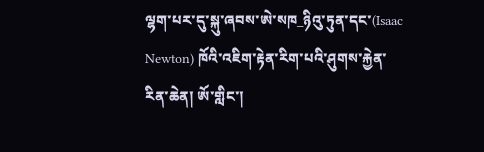ལྷག་པར་དུ་སྐུ་ཞབས་ཨེ་སཁ_ཉིའུ་ཏུན་དང་(Isaac Newton) ཁོའི་འཇིག་རྟེན་རིག་པའི་ཤུགས་རྐྱེན་
རིན་ཆེན། ཨོ་གླིང་།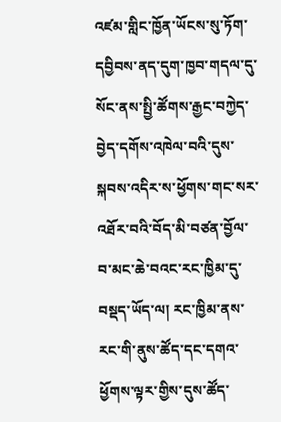འཛམ་གླིང་ཁྱོན་ཡོངས་སུ་ཏོག་དབྱིབས་ནད་དུག་ཁྱབ་གདལ་དུ་སོང་ནས་སྤྱི་ཚོགས་རྒྱང་བཀྱེད་བྱེད་དགོས་འཁེལ་བའི་དུས་སྐབས་འདིར་ས་ཕྱོགས་གང་སར་འཐོར་བའི་བོད་མི་བཙན་བྱོལ་བ་མང་ཆེ་བའང་རང་ཁྱིམ་དུ་བསྡད་ཡོད་ལ། རང་ཁྱིམ་ནས་རང་གི་ནུས་ཚོད་དང་དགའ་ཕྱོགས་ལྟར་གྱིས་དུས་ཚོད་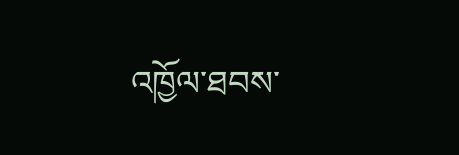འཁྱོལ་ཐབས་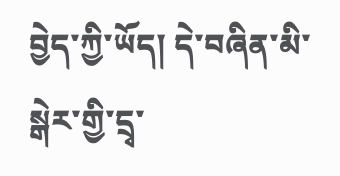བྱེད་ཀྱི་ཡོད། དེ་བཞིན་མི་སྒེར་གྱི་དྲྭ་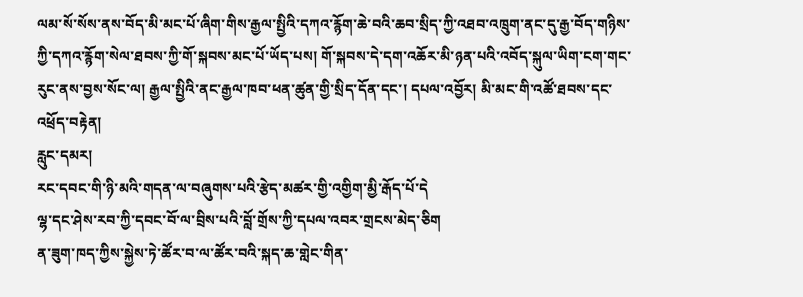ལམ་སོ་སོས་ནས་བོད་མི་མང་པོ་ཞིག་གིས་རྒྱལ་སྤྱིའི་དཀའ་རྙོག་ཆེ་བའི་ཆབ་སྲིད་ཀྱི་འཐབ་འཁྲུག་ནང་དུ་རྒྱ་བོད་གཉིས་ཀྱི་དཀའ་རྙོག་སེལ་ཐབས་ཀྱི་གོ་སྐབས་མང་པོ་ཡོད་པས། གོ་སྐབས་དེ་དག་འཆོར་མི་ཉན་པའི་འབོད་སྐུལ་ཡིག་ངག་གང་རུང་ནས་བྱས་སོང་ལ། རྒྱལ་སྤྱིའི་ནང་རྒྱལ་ཁབ་ཕན་ཚུན་གྱི་སྲིད་དོན་དང་། དཔལ་འབྱོར། མི་མང་གི་འཚོ་ཐབས་དང་འཕྲོད་བརྟེན།
རླུང་དམར།
རང་དབང་གི་ཉི་མའི་གདན་ལ་བཞུགས་པའི་རྩེད་མཚར་གྱི་འགྱིག་མྱི་རྒོད་པོ་དེ
ལྷ་དང་ཤེས་རབ་ཀྱི་དབང་བོ་ལ་བྲིས་པའི་བློ་གྲོས་ཀྱི་དཔལ་འབར་གྲངས་མེད་ཅིག
ན་ཟུག་ཁད་ཀྱིས་སྐྱེས་ཏེ་ཚོར་བ་ལ་ཚོར་བའི་སྐད་ཆ་གླེང་གིན་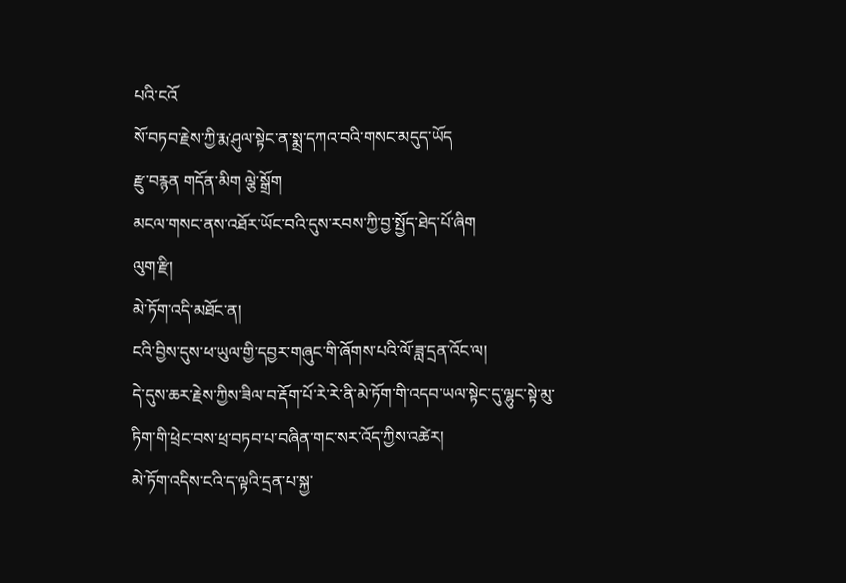པའི་ངའོ
སོ་བཏབ་རྗེས་ཀྱི་རྨ་ཤུལ་སྟེང་ན་སྨྲ་དཀའ་བའི་གསང་མདུད་ཡོད
རྫུ་བརྙན གདོན་མིག ལྕེ་སྒྲོག
མངལ་གསང་ནས་འཐོར་ཡོང་བའི་དུས་རབས་ཀྱི་བྱ་སྤྱོད་ཐེད་པོ་ཞིག
ལུག་རྫི།
མེ་ཏོག་འདི་མཐོང་ན།
ངའི་བྱིས་དུས་ཕ་ཡུལ་གྱི་དབྱར་གཞུང་གི་ཞོགས་པའི་ལོ་ཟླ་དྲན་འོང་ལ།
དེ་དུས་ཆར་རྗེས་ཀྱིས་ཟིལ་བ་རྡོག་པོ་རེ་རེ་ནི་མེ་ཏོག་གི་འདབ་ཡལ་སྟེང་དུ་ལྷུང་སྟེ་མུ་ཏིག་གི་ཕྲེང་བས་ཕྲ་བཏབ་པ་བཞིན་གང་སར་འོད་ཀྱིས་འཚེར།
མེ་ཏོག་འདིས་ངའི་ད་ལྟའི་དྲན་པ་སྐྱ་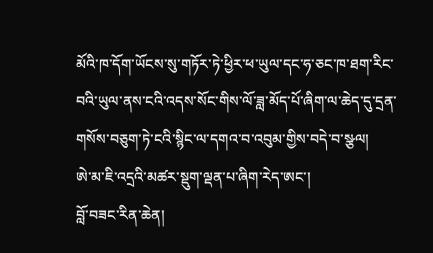མོའི་ཁ་དོག་ཡོངས་སུ་གཏོར་ཏེ་ཕྱིར་ཕ་ཡུལ་དང་ཧ་ཅང་ཁ་ཐག་རིང་བའི་ཡུལ་ནས་ངའི་འདས་སོང་གིས་ལོ་ཟླ་མོད་པོ་ཞིག་ལ་ཆེད་དུ་དྲན་གསོས་བཅུག་ཏེ་ངའི་སྙིང་ལ་དགའ་བ་འབུམ་གྱིས་བདེ་བ་སྩལ།
ཨེ་མ་ཇི་འདྲའི་མཚར་སྡུག་ལྡན་པ་ཞིག་རེད་ཨང་།
བློ་བཟང་རིན་ཆེན།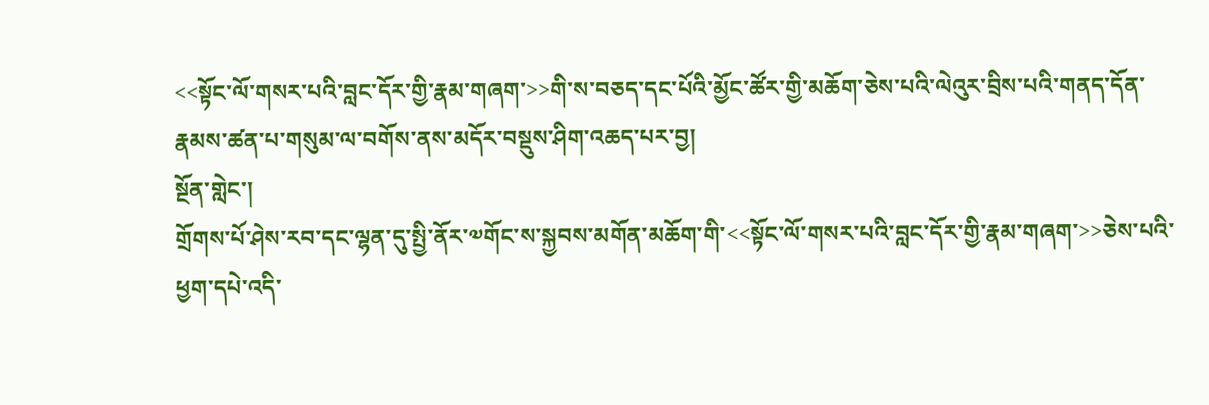<<སྟོང་ལོ་གསར་པའི་བླང་དོར་གྱི་རྣམ་གཞག་>>གི་ས་བཅད་དང་པོའི་མྱོང་ཚོར་གྱི་མཆོག་ཅེས་པའི་ལེའུར་བྲིས་པའི་གནད་དོན་རྣམས་ཚན་པ་གསུམ་ལ་བགོས་ནས་མདོར་བསྡུས་ཤིག་འཆད་པར་བྱ།
སྔོན་གླེང་།
གྲོགས་པོ་ཤེས་རབ་དང་ལྷན་དུ་སྤྱི་ནོར་༧གོང་ས་སྐྱབས་མགོན་མཆོག་གི་<<སྟོང་ལོ་གསར་པའི་བླང་དོར་གྱི་རྣམ་གཞག་>>ཅེས་པའི་ཕྱག་དཔེ་འདི་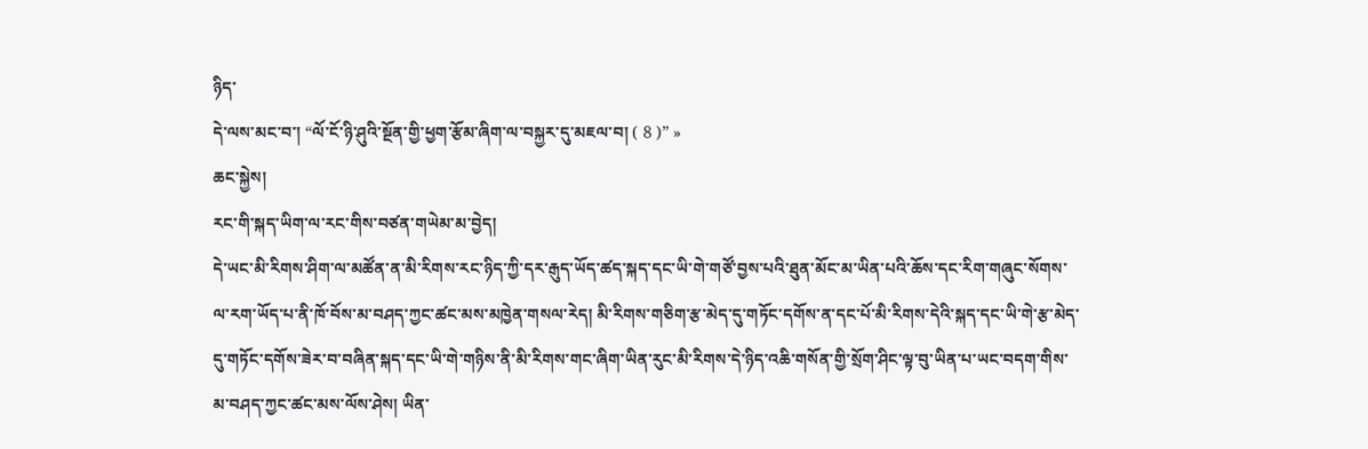ཉིད་
དེ་ལས་མང་བ་། “ལོ་ངོ་ཉི་ཤུའི་སྔོན་གྱི་ཕྱག་རྩོམ་ཞིག་ལ་བསྐྱར་དུ་མཇལ་བ། ( 8 )” »
ཆང་སྐྱེས།
རང་གི་སྐད་ཡིག་ལ་རང་གིས་བཙན་གཡེམ་མ་བྱེད།
དེ་ཡང་མི་རིགས་ཤིག་ལ་མཚོན་ན་མི་རིགས་རང་ཉིད་ཀྱི་དར་རྒུད་ཡོད་ཚད་སྐད་དང་ཡི་གེ་གཙོ་བྱས་པའི་ཐུན་མོང་མ་ཡིན་པའི་ཆོས་དང་རིག་གཞུང་སོགས་ལ་རག་ཡོད་པ་ནི་ཁོ་བོས་མ་བཤད་ཀྱང་ཚང་མས་མཁྱེན་གསལ་རེད། མི་རིགས་གཅིག་རྩ་མེད་དུ་གཏོང་དགོས་ན་དང་པོ་མི་རིགས་དེའི་སྐད་དང་ཡི་གེ་རྩ་མེད་དུ་གཏོང་དགོས་ཟེར་བ་བཞིན་སྐད་དང་ཡི་གེ་གཉིས་ནི་མི་རིགས་གང་ཞིག་ཡིན་རུང་མི་རིགས་དེ་ཉིད་འཆི་གསོན་གྱི་སྲོག་ཤིང་ལྟ་བུ་ཡིན་པ་ཡང་བདག་གིས་མ་བཤད་ཀྱང་ཚང་མས་ལོས་ཤེས། ཡིན་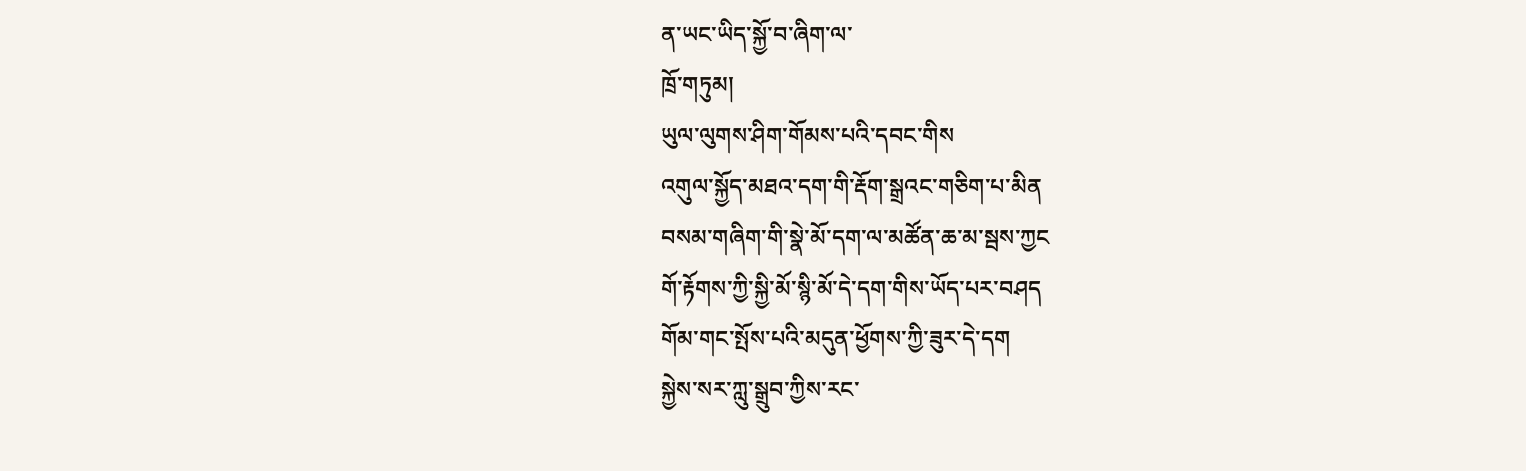ན་ཡང་ཡིད་སྐྱོ་བ་ཞིག་ལ་
ཁྲོ་གཏུམ།
ཡུལ་ལུགས་ཤིག་གོམས་པའི་དབང་གིས
འགུལ་སྐྱོད་མཐའ་དག་གི་རྡོག་སྒྲའང་གཅིག་པ་མིན
བསམ་གཞིག་གི་སྣེ་མོ་དག་ལ་མཚོན་ཆ་མ་སྦས་ཀྱང
གོ་རྟོགས་ཀྱི་སྐྱི་མོ་སྙི་མོ་དེ་དག་གིས་ཡོད་པར་བཤད
གོམ་གང་སྤོས་པའི་མདུན་ཕྱོགས་ཀྱི་ཟུར་དེ་དག
སྐྱེས་སར་ཀླུ་སྒྲུབ་ཀྱིས་རང་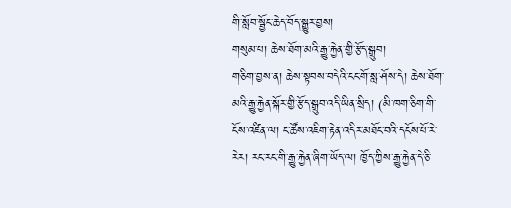གི་སློབ་སྦྱོང་ཆེད་བོད་སྒྱུར་བྱས།
གསུམ་པ། ཆེས་ཐོག་མའི་རྒྱུ་རྐྱེན་གྱི་རྩོད་སྒྲུབ།
གཅིག་བྱས་ན། ཆེས་སྟབས་བདེའི་ངང་གོ་སླ་ཤོས་དེ། ཆེས་ཐོག་མའི་རྒྱུ་རྐྱེན་སྐོར་གྱི་རྩོད་སྒྲུབ་འདི་ཡིན་སྲིད། (མི་ཁག་ཅིག་གི་ངོས་འཛིན་ལ། ང་ཚོས་འཇིག་རྟེན་འདིར་མཐོང་བའི་དངོས་པོ་རེ་རེར། རང་རང་གི་རྒྱུ་རྐྱེན་ཞིག་ཡོད་ལ། ཁྱོད་ཀྱིས་རྒྱུ་རྐྱེན་དེ་ཅི་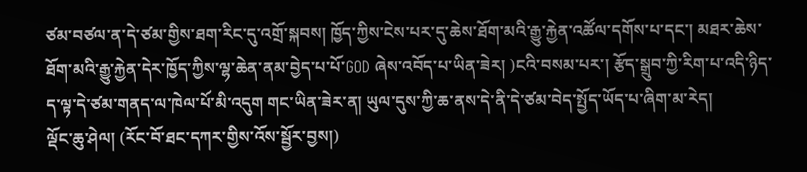ཙམ་བཙལ་ན་དེ་ཙམ་གྱིས་ཐག་རིང་དུ་འགྲོ་སྐབས། ཁྱོད་ཀྱིས་ངེས་པར་དུ་ཆེས་ཐོག་མའི་རྒྱུ་རྐྱེན་འཚོལ་དགོས་པ་དང་། མཐར་ཆེས་ཐོག་མའི་རྒྱུ་རྐྱེན་དེར་ཁྱོད་ཀྱིས་ལྷ་ཆེན་ནམ་བྱེད་པ་པོ་GOD ཞེས་འབོད་པ་ཡིན་ཟེར། )ངའི་བསམ་པར་། རྩོད་སྒྲུབ་ཀྱི་རིག་པ་འདི་ཉིད་ད་ལྟ་དེ་ཙམ་གནད་ལ་ཁེལ་པོ་མི་འདུག གང་ཡིན་ཟེར་ན། ཡུལ་དུས་ཀྱི་ཆ་ནས་དེ་ནི་དེ་ཙམ་བེད་སྤྱོད་ཡོད་པ་ཞིག་མ་རེད།
ལྡོང་ཆུ་ཤེལ། (རོང་བོ་ཐང་དཀར་གྱིས་འོས་སྦྱོར་བྱས།)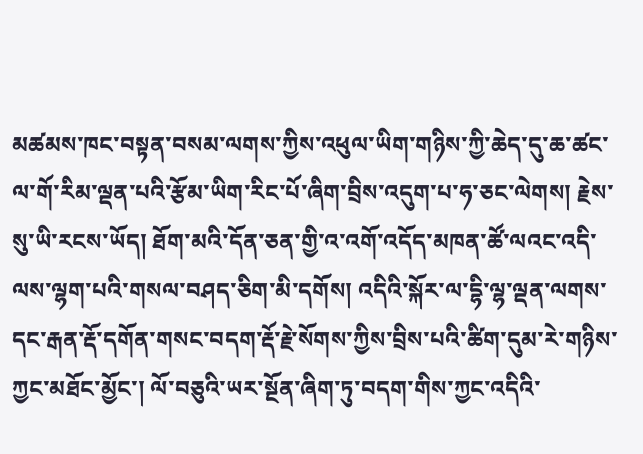མཚམས་ཁང་བསྟན་བསམ་ལགས་ཀྱིས་འཕུལ་ཡིག་གཉིས་ཀྱི་ཆེད་དུ་ཆ་ཚང་ལ་གོ་རིམ་ལྡན་པའི་རྩོམ་ཡིག་རིང་པོ་ཞིག་བྲིས་འདུག་པ་ཧ་ཅང་ལེགས། རྗེས་སུ་ཡི་རངས་ཡོད། ཐོག་མའི་དོན་ཅན་གྱི་འ་འགོ་འདོད་མཁན་ཚོ་ལའང་འདི་ལས་ལྷག་པའི་གསལ་བཤད་ཅིག་མི་དགོས། འདིའི་སྐོར་ལ་དྷི་ལྷ་ལྡན་ལགས་དང་རྒན་རྡོ་དགོན་གསང་བདག་རྡོ་རྗེ་སོགས་ཀྱིས་བྲིས་པའི་ཚིག་དུམ་རེ་གཉིས་ཀྱང་མཐོང་མྱོང་། ལོ་བཅུའི་ཡར་སྔོན་ཞིག་ཏུ་བདག་གིས་ཀྱང་འདིའི་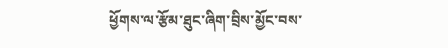ཕྱོགས་ལ་རྩོམ་ཐུང་ཞིག་བྲིས་མྱོང་བས་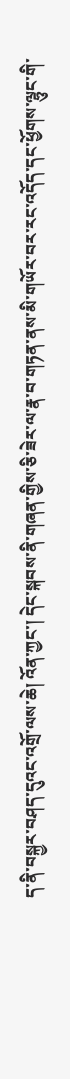ད་ནི་བསྐྱར་བཤད་དུའང་འགྲོ་ལས་ཆེ། འོན་ཀྱང་། དེང་སྐབས་ནི་གཞན་གྱིས་ཅི་ཟེར་ལ་རྣ་བ་གཏན་ནས་མི་གཡོར་བར་རང་འདོད་དང་ཕྱོགས་ལྷུང་གི་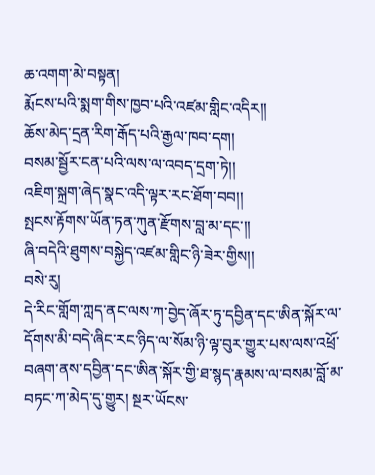ཆ་འགག་མེ་བསྟན།
རྨོངས་པའི་སྨག་གིས་ཁྱབ་པའི་འཛམ་གླིང་འདིར།།
ཆོས་མེད་དྲན་རིག་རྒོད་པའི་རྒྱལ་ཁབ་དག།
བསམ་སྦྱོར་ངན་པའི་ལས་ལ་འབད་དྲག་ཏེ།།
འཇིག་སྐྲག་ཞེད་སྣང་འདི་ལྟར་རང་ཐོག་བབ།།
སྤངས་རྟོགས་ཡོན་ཏན་ཀུན་རྫོགས་བླ་མ་དང་།།
ཞི་བདེའི་ཐུགས་བསྐྱེད་འཛམ་གླིང་ཉི་ཟེར་གྱིས།།
བསེ་རུ།
དེ་རིང་གློག་ཀླད་ནང་ལས་ཀ་བྱེད་ཞོར་ཏུ་དབྱིན་དང་ཨིན་སྐོར་ལ་དོགས་མི་བདེ་ཞིང་རང་ཉིད་ལ་སོམ་ཉི་ལྟ་བུར་གྱུར་པས་ལས་འཕྲོ་བཞག་ནས་དབྱིན་དང་ཨིན་སྐོར་གྱི་ཐ་སྙད་རྣམས་ལ་བསམ་བློ་མ་བཏང་ཀ་མེད་དུ་གྱུར། སྔར་ཡོངས་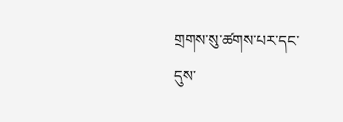གྲགས་སུ་ཚགས་པར་དང་དུས་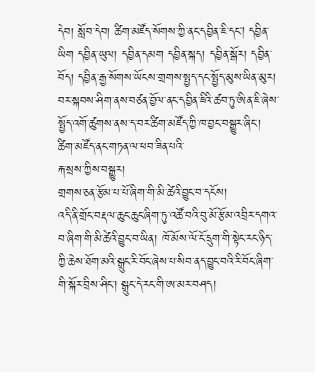དེབ། སློབ་དེབ། ཚིག་མཛོད་སོགས་ཀྱི་ནང་དབྱིན་ཇི་དང། དབྱིན་ཡིག དབྱིན་ཡུལ། དབྱིན་དམག དབྱིན་སྐད། དབྱིན་སྒོར། དབྱིན་བོད། དབྱིན་རྒྱ་སོགས་ཡོངས་གྲགས་སྤྱད་དང་སྤྱོད་མུས་ཡིན་མུར། བར་སྐབས་ཤིག་ནས་བཙན་བྱོལ་ནང་དབྱིན་ཇིའི་ཚབ་ཏུ་ཨིན་ཇི་ཞེས་སྤྱོད་འགོ་ཚུགས་ནས་ད་བར་ཚིག་མཛོད་ཀྱི་ཁ་བྱང་བསྒྱུར་ཞིང་། ཚིག་མཛོད་ནང་གཏན་ལ་ཕབ་ཟིན་པའི་
རྐ་སྲས་ཀྱིས་བསྒྱུར།
གྲགས་ཅན་རྩོམ་པ་པོ་ཞིག་གི་མི་ཚེའི་བྱུང་བ་དངོས།
འདི་ནི་གྲོང་བརྡལ་ཆུང་ཆུང་ཞིག་ཏུ་འཚོ་བའི་བུ་མོ་རྩོམ་འབྲིར་དགའ་བ་ཞིག་གི་མི་ཚེའི་བྱུང་བ་ཡིན། ཁོ་མོས་ལོ་ངོ་དྲུག་གི་སྟེང་རང་ཉིད་ཀྱི་ཆེས་ཐོག་མའི་སྒྲུང་རི་བོང་ཞེས་པ་སིབ་ནད་བྱུང་བའི་རི་བོང་ཞིག་གི་སྐོར་བྲིས་ཤིང་། སྒྲུང་དེ་རང་གི་ཨ་མར་བཤད།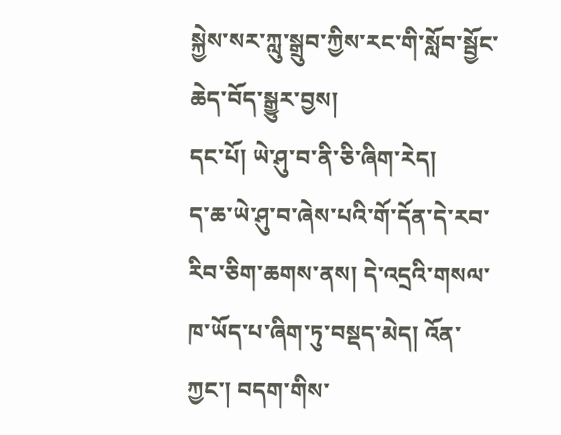སྐྱེས་སར་ཀླུ་སྒྲུབ་ཀྱིས་རང་གི་སློབ་སྦྱོང་ཆེད་བོད་སྒྱུར་བྱས།
དང་པོ། ཡེ་ཤུ་བ་ནི་ཅི་ཞིག་རེད།
ད་ཆ་ཡེ་ཤུ་བ་ཞེས་པའི་གོ་དོན་དེ་རབ་རིབ་ཅིག་ཆགས་ནས། དེ་འདྲའི་གསལ་ཁ་ཡོད་པ་ཞིག་ཏུ་བསྡད་མེད། འོན་ཀྱང་། བདག་གིས་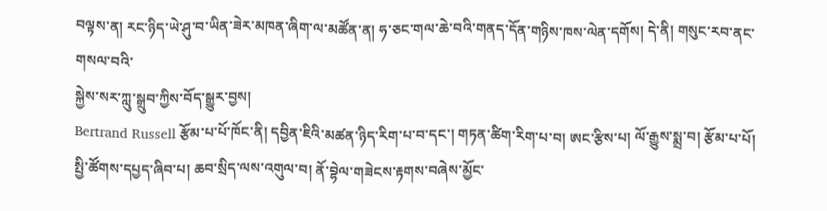བལྟས་ན། རང་ཉིད་ཡེ་ཤུ་བ་ཡིན་ཟེར་མཁན་ཞིག་ལ་མཚོན་ན། ཧ་ཅང་གལ་ཆེ་བའི་གནད་དོན་གཉིས་ཁས་ལེན་དགོས། དེ་ནི། གསུང་རབ་ནང་གསལ་བའི་
སྐྱེས་སར་ཀླུ་སྒྲུབ་ཀྱིས་བོད་སྒྱུར་བྱས།
Bertrand Russell རྩོམ་པ་པོ་ཁོང་ནི། དབྱིན་ཇིའི་མཚན་ཉིད་རིག་པ་བ་དང་། གཏན་ཚིག་རིག་པ་བ། ཨང་རྩིས་པ། ལོ་རྒྱུས་སྨྲ་བ། རྩོམ་པ་པོ། སྤྱི་ཚོགས་དཔྱད་ཞིབ་པ། ཆབ་སྲིད་ལས་འགུལ་བ། ནོ་བྷེལ་གཟེངས་རྟགས་བཞེས་མྱོང་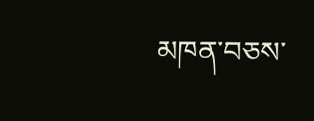མཁན་བཅས་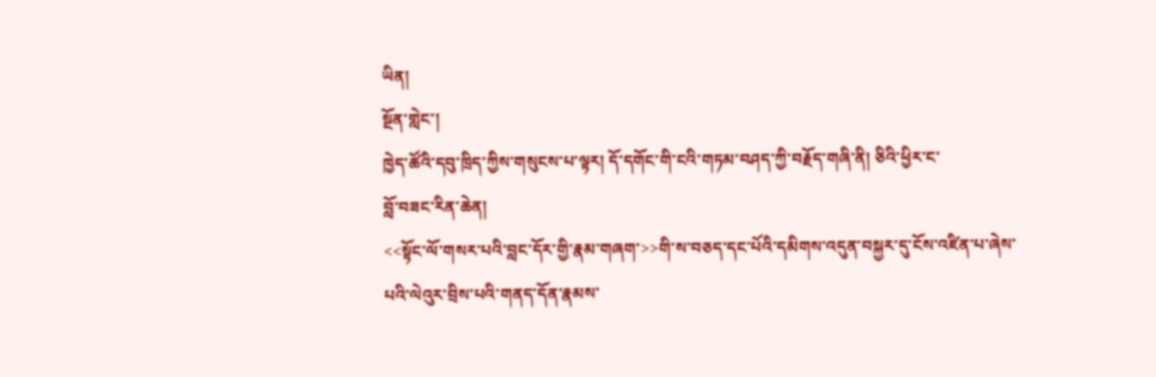ཡིན།
སྔོན་གླེང་།
ཁྱེད་ཚོའི་དབུ་ཁྲིད་ཀྱིས་གསུངས་པ་ལྟར། དོ་དགོང་གི་ངའི་གཏམ་བཤད་ཀྱི་བརྗོད་གཞི་ནི། ཅིའི་ཕྱིར་ང་
བློ་བཟང་རིན་ཆེན།
<<སྟོང་ལོ་གསར་པའི་བླང་དོར་གྱི་རྣམ་གཞག་>>གི་ས་བཅད་དང་པོའི་དམིགས་འདུན་བསྐྱར་དུ་ངོས་འཛིན་པ་ཞེས་པའི་ལེའུར་བྲིས་པའི་གནད་དོན་རྣམས་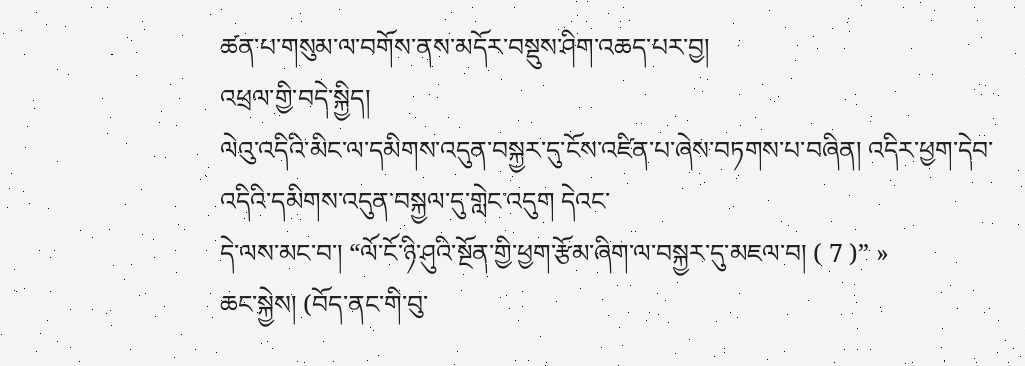ཚན་པ་གསུམ་ལ་བགོས་ནས་མདོར་བསྡུས་ཤིག་འཆད་པར་བྱ།
འཕྲལ་གྱི་བདེ་སྐྱིད།
ལེའུ་འདིའི་མིང་ལ་དམིགས་འདུན་བསྐྱར་དུ་ངོས་འཛིན་པ་ཞེས་བཏགས་པ་བཞིན། འདིར་ཕྱག་དེབ་འདིའི་དམིགས་འདུན་བསྐྱལ་དུ་གླེང་འདུག དེའང་
དེ་ལས་མང་བ་། “ལོ་ངོ་ཉི་ཤུའི་སྔོན་གྱི་ཕྱག་རྩོམ་ཞིག་ལ་བསྐྱར་དུ་མཇལ་བ། ( 7 )” »
ཆང་སྐྱེས། (བོད་ནང་གི་བུ་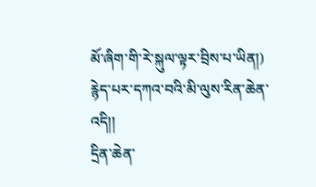མོ་ཞིག་གི་རེ་སྐུལ་ལྟར་བྲིས་པ་ཡིན།)
རྙེད་པར་དཀའ་བའི་མི་ལུས་རིན་ཆེན་འདི།།
དྲིན་ཆེན་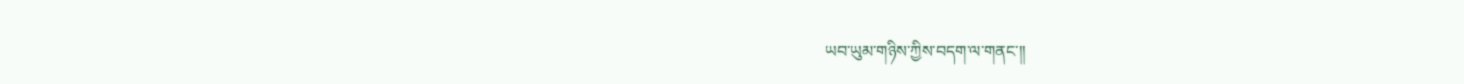ཡབ་ཡུམ་གཉིས་ཀྱིས་བདག་ལ་གནང་།།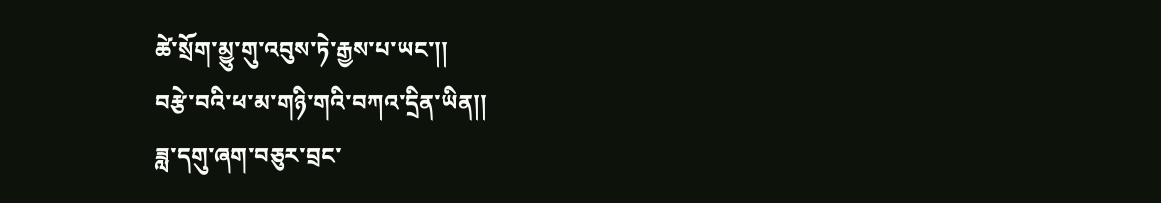ཚེ་སྲོག་མྱུ་གུ་འབུས་ཏེ་རྒྱས་པ་ཡང་།།
བརྩེ་བའི་ཕ་མ་གཉི་གའི་བཀའ་དྲིན་ཡིན།།
ཟླ་དགུ་ཞག་བཅུར་བྲང་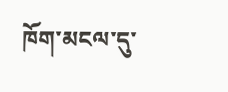ཁོག་མངལ་དུ་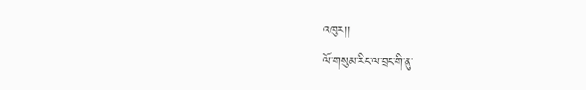འཁུར།།
ལོ་གསུམ་རིང་ལ་བྲང་གི་ནུ་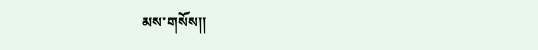མས་གསོས།།